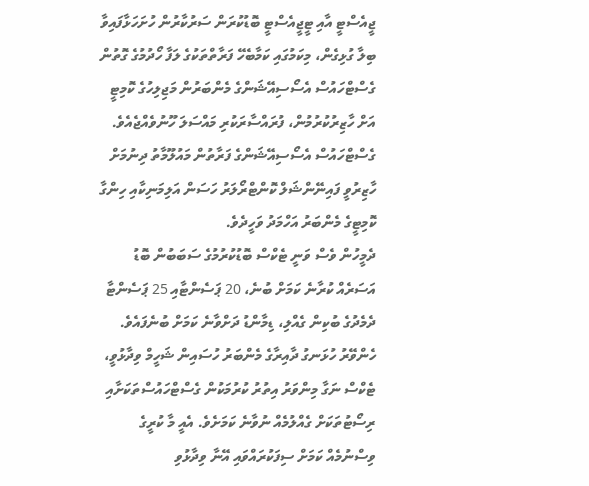ޖީއެސްޓީ އާއި ޓީޖީއެސްޓީ ބޮޑުކުރަން ސަރުކާރުން ހުށަހަޅާފައިވާ ބިލާ ގުޅިގެން، މިކަމުގައި ކަމާބެހޭ ފަރާތްތަކުގެ ލަފާ ހޯދުމުގެ ގޮތުން ގެސްޓްހައުސް އެސޯސިއޭޝަންގެ މެންބަރުން މަޖިލިހުގެ ކޮމިޓީ އަށް ހާޒިރުކުރުމުން، ފުރައްސާރަކުރި މައްސަލަ ހޫނުވެއްޖެއެވެ.
ގެސްޓްހައުސް އެސޯސިއޭޝަންގެ ފަރާތުން މައުލޫމާތު ދިނުމަށް ހާޒިރުވީ ފައިނޭންޝަލް ކޮންޓްރޯލަރު ހަސަން އަލިމަނިކާއި ހިންގާ ކޮމިޓީގެ މެންބަރު އަހްމަދު ވަހީދެވެ.
ދެމީހުން ވެސް ވަނީ ޓެކްސް ބޮޑުކުރުމުގެ ސަބަބުން ބޮޑު އަސަރެއް ކުރާނެ ކަމަށް ބުނެ، 20 ޕަސެންޓާއި 25 ޕަސެންޓާ ދެމެދުގެ ބުކިން ގެއްލި، ޑިމާންޑު ދަށްވާނެ ކަމަށް ބުނެފައެވެ.
ހެންވޭރު ހުޅަނގު ދާއިރާގެ މެންބަރު ހުސައިން ޝަހީމް ވިދާޅުވީ، ޓެކްސް ނަގާ މިންވަރު އިތުރު ކުރުމަކުން ގެސްޓްހައުސްތަކަށާއި ރިސޯޓުތަކަށް ގެއްލުމެއް ނުވާނެ ކަމަށެވެ. އެއީ މާ ކުރީގެ ވިސްނުމެއް ކަމަށް ސިފަކުރައްވައި އޭނާ ވިދާޅުވި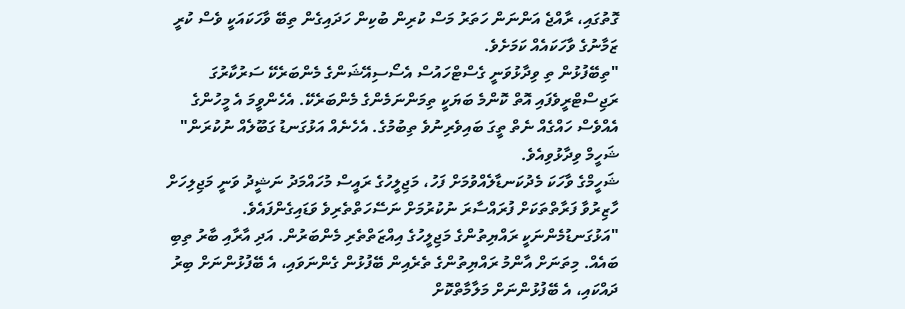ގޮތުގައި، ރާއްޖެ އަންނަން ހަތަރު މަސް ކުރިން ބުކިން ހަދައިގެން ތިބޭ ވާހަކައަކީ ވެސް ކުރީ ޒަމާނުގެ ވާހަކައެއް ކަމަށެވެ.
"ތިބޭފުޅުން ތި ވިދާޅުވަނީ ގެސްޓްހައުސް އެސޯސިއޭޝަންގެ މެންބަރެކޭ ސަރުކާރުގަ ރަޖިސްޓްރީވެފައި އޮތް ކޮންމެ ބަޔަކީ ތިމަންނަމެންގެ މެންބަރެކޭ. އެހެންވީމަ އެ މީހުންގެ އެއްވެސް ހައްގެއް ނެތް ތީގަ ބައިވެރިނުވެ ތިބުމުގެ. އެހެނެއް އަޅުގަނޑު ގަބޫލެއް ނުކުރަން" ޝަހީމް ވިދާޅުވިއެވެ.
ޝަހީމްގެ ވާހަކަ މެދުކަނޑާލެއްވުމަށް ފަހު، މަޖިލީހުގެ ރައީސް މުހައްމަދު ނަޝީދު ވަނީ މަޖިލިހަށް ހާޒިރުވާ ފަރާތްތަކަށް ފުރައްސާރަ ނުކުރުމަށް ނަސޭހަތްތެރިވެ ވަޑައިގެންފައެވެ.
"އަޅުގަނޑުމެންނަކީ ރައްޔިތުންގެ މަޖިލީހުގެ އިއްޒަތްތެރި މެންބަރުން. އަދި އާރާއި ބާރު ތިބި ބައެއް. މިތަނަށް އާންމު ރައްޔިތުންގެ ތެރެއިން ބޭފުޅުން ގެންނަވައި، އެ ބޭފުޅުންނަށް ބިރު ދައްކައި، އެ ބޭފުޅުންނަށް މަލާމާތްކޮށް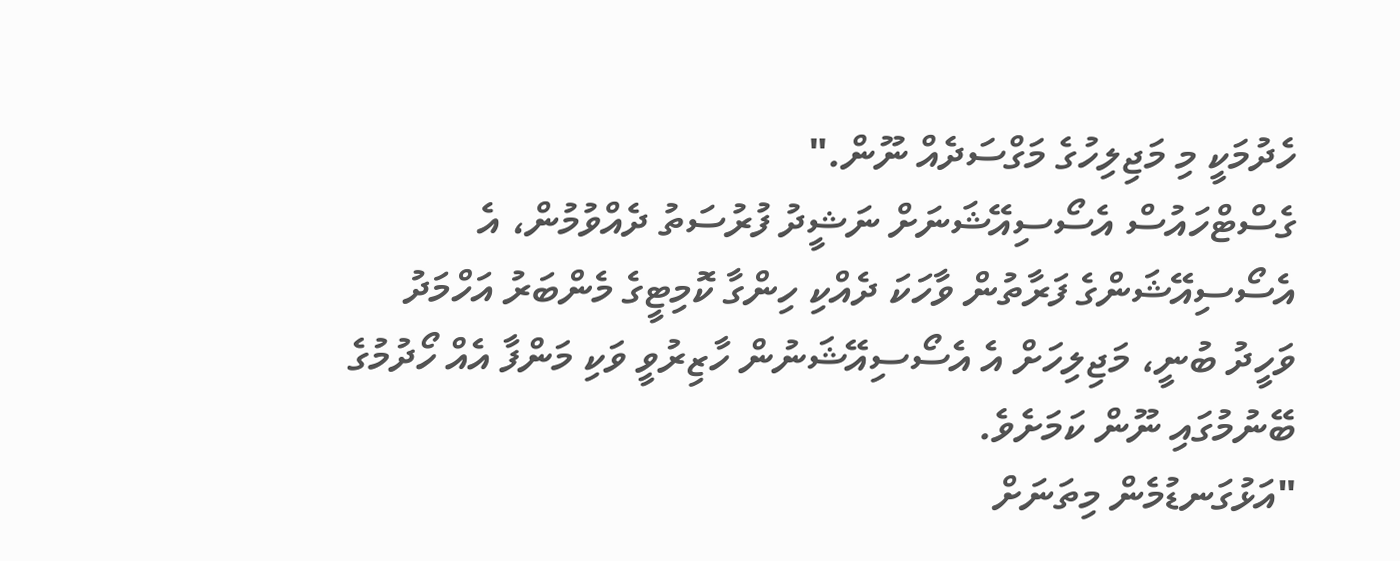ހެދުމަކީ މި މަޖިލިހުގެ މަގްސަދެއް ނޫން."
ގެސްޓްހައުސް އެސޯސިއޭޝަނަށް ނަޝީދު ފުރުސަތު ދެއްވުމުން، އެ އެސޯސިއޭޝަންގެ ފަރާތުން ވާހަކަ ދެއްކި ހިންގާ ކޮމިޓީގެ މެންބަރު އަހްމަދު ވަހީދު ބުނީ، މަޖިލިހަށް އެ އެސޯސިއޭޝަނުން ހާޒިރުވީ ވަކި މަންފާ އެއް ހޯދުމުގެ ބޭނުމުގައި ނޫން ކަމަށެވެ.
"އަޅުގަނޑުމެން މިތަނަށް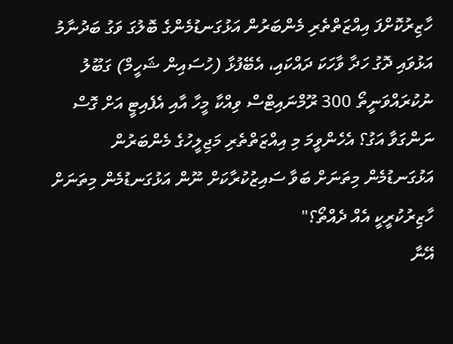ހާޒިރުކޮށްފަ އިއްޒަތްތެރި މެންބަރުން އަޅުގަނޑުމެންގެ ބޮލުގަ ވަގު ބަދުނާމު އަޅުވައި ދޮގު ހަދާ ވާހަކަ ދައްކައި، އެބޭފުޅާ (ހުސައިން ޝަހީމް) ގަބޫލު ނުކުރައްވަނީތޯ 300 ރޫމްނައިޓްސް ވިއްކާ މީހާ އާއި އެފެއިޓީ އަށް ގޮސް ނަންގަވާ އަގު؟ އެހެންވީމަ މި އިއްޒަތްތެރި މަޖިލީހުގެ މެންބަރުން އަޅުގަނޑުމެން މިތަނަށް ބަވާ ސައިޒުކުރާކަށް ނޫން އަޅުގަނޑުމެން މިތަނަށް ހާޒިރުކުރީކީ އެއް ދެއްތޯ؟"
އޭނާ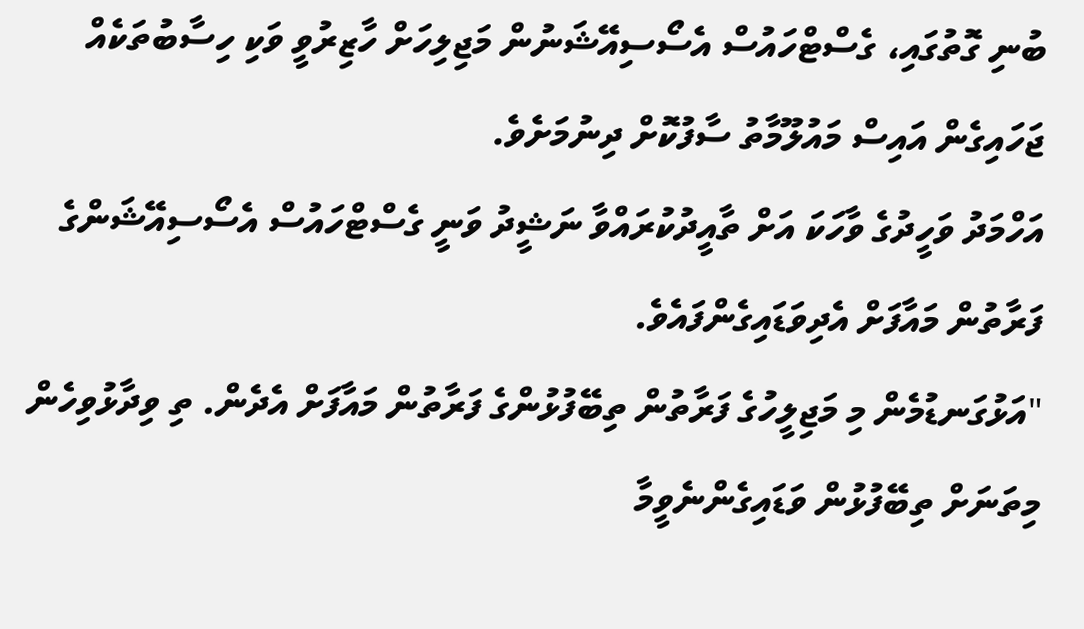ބުނި ގޮތުގައި، ގެސްޓްހައުސް އެސޯސިއޭޝަނުން މަޖިލިހަށް ހާޒިރުވީ ވަކި ހިސާބުތަކެއް ޖަހައިގެން އައިސް މައުލޫމާތު ސާފުކޮށް ދިނުމަށެވެ.
އަހްމަދު ވަހީދުގެ ވާހަކަ އަށް ތާއީދުކުރައްވާ ނަޝީދު ވަނީ ގެސްޓްހައުސް އެސޯސިއޭޝަންގެ ފަރާތުން މައާފަށް އެދިވަޑައިގެންފައެވެ.
"އަޅުގަނޑުމެން މި މަޖިލީހުގެ ފަރާތުން ތިބޭފުޅުންގެ ފަރާތުން މައާފަށް އެދެން. ތި ވިދާޅުވިހެން މިތަނަށް ތިބޭފުޅުން ވަޑައިގެންނެވީމާ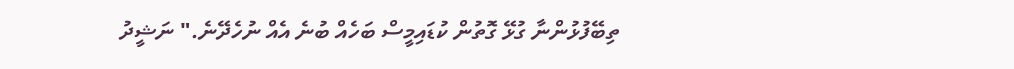ތިބޭފުޅުންނާ ގުޅޭ ގޮތުން ކުޑައިމީސް ބަހެއް ބުނެ އެއް ނުހެދޭނެ." ނަޝީދު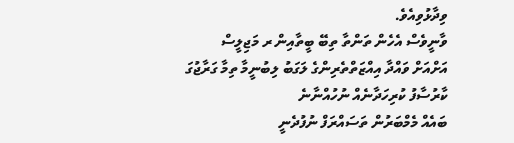ވިދާޅުވިއެވެ.
ވާނީވެސް އެހެން ތަންތާ ތިބޭ ބީތާއިން ރ މަޖިލީސް އަށްއަށް ވައްދާ އިއްޒަތްތެރިންގެ ލަގަބު ލިބުނީމާ ތިމާ ގަރާޖުގަ ކާރުސާފު ކުރިހަދާނެއް ނުހުއްނާނެ
ބައެއް މެމްބަރުން ތަސައްރަފް ނުފުދެނީ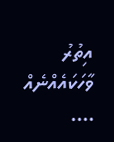އިތުރު ވާހަކައެއްނެއް ….